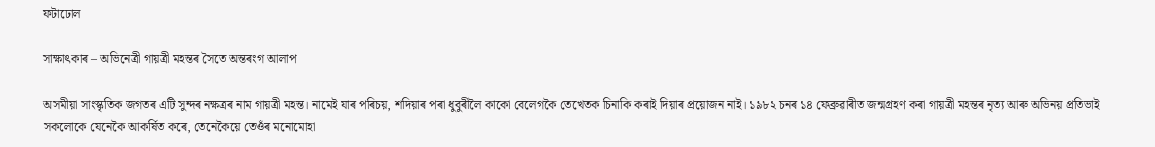ফটাঢোল

সাক্ষাৎকাৰ – অভিনেত্ৰী গায়ত্ৰী মহন্তৰ সৈতে অন্তৰংগ আলাপ

অসমীয়া সাংস্কৃতিক জগতৰ এটি সুন্দৰ নক্ষত্ৰৰ নাম গায়ত্ৰী মহন্ত। নামেই যাৰ পৰিচয়, শদিয়াৰ পৰা ধুবুৰীলৈ কাকো বেলেগকৈ তেখেতক চিনাকি কৰাই দিয়াৰ প্ৰয়োজন নাই। ১৯৮২ চনৰ ১৪ ফেব্ৰুৱাৰীত জন্মগ্ৰহণ কৰা গায়ত্ৰী মহন্তৰ নৃত্য আৰু অভিনয় প্ৰতিভাই সকলোকে যেনেকৈ আকৰ্ষিত কৰে, তেনেকৈয়ে তেওঁৰ মনোমোহা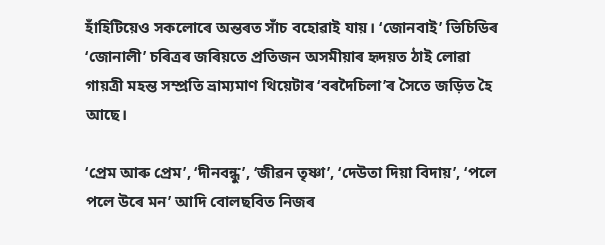হাঁহিটিয়েও সকলোৰে অন্তৰত সাঁচ বহোৱাই যায়। ‘জোনবাই’ ভিচিডিৰ ‘জোনালী’ চৰিত্ৰৰ জৰিয়তে প্ৰতিজন অসমীয়াৰ হৃদয়ত ঠাই লোৱা গায়ত্ৰী মহন্ত সম্প্ৰতি ভ্ৰাম্যমাণ থিয়েটাৰ ‘বৰদৈচিলা’ৰ সৈতে জড়িত হৈ আছে।

‘প্ৰেম আৰু প্ৰেম’, ‘দীনবন্ধু’, ‘জীৱন তৃষ্ণা’, ‘দেউতা দিয়া বিদায়’, ‘পলে পলে উৰে মন’ আদি বোলছবিত নিজৰ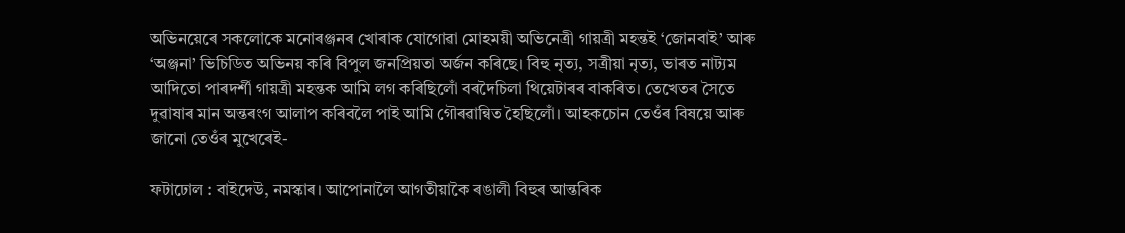অভিনয়েৰে সকলোকে মনোৰঞ্জনৰ খোৰাক যোগোৱা মোহময়ী অভিনেত্ৰী গায়ত্ৰী মহন্তই ‘জোনবাই’ আৰু ‘অঞ্জনা’ ভিচিডিত অভিনয় কৰি বিপুল জনপ্ৰিয়তা অৰ্জন কৰিছে। বিহু নৃত্য, সত্ৰীয়া নৃত্য, ভাৰত নাট্যম আদিতো পাৰদৰ্শী গায়ত্ৰী মহন্তক আমি লগ কৰিছিলোঁ বৰদৈচিলা থিয়েটাৰৰ বাকৰিত। তেখেতৰ সৈতে দুৱাষাৰ মান অন্তৰংগ আলাপ কৰিবলৈ পাই আমি গৌৰৱান্বিত হৈছিলোঁ। আহকচোন তেওঁৰ বিষয়ে আৰু জানো তেওঁৰ মুখেৰেই-

ফটাঢোল : বাইদেউ, নমস্কাৰ। আপোনালৈ আগতীয়াকৈ ৰঙালী বিহুৰ আন্তৰিক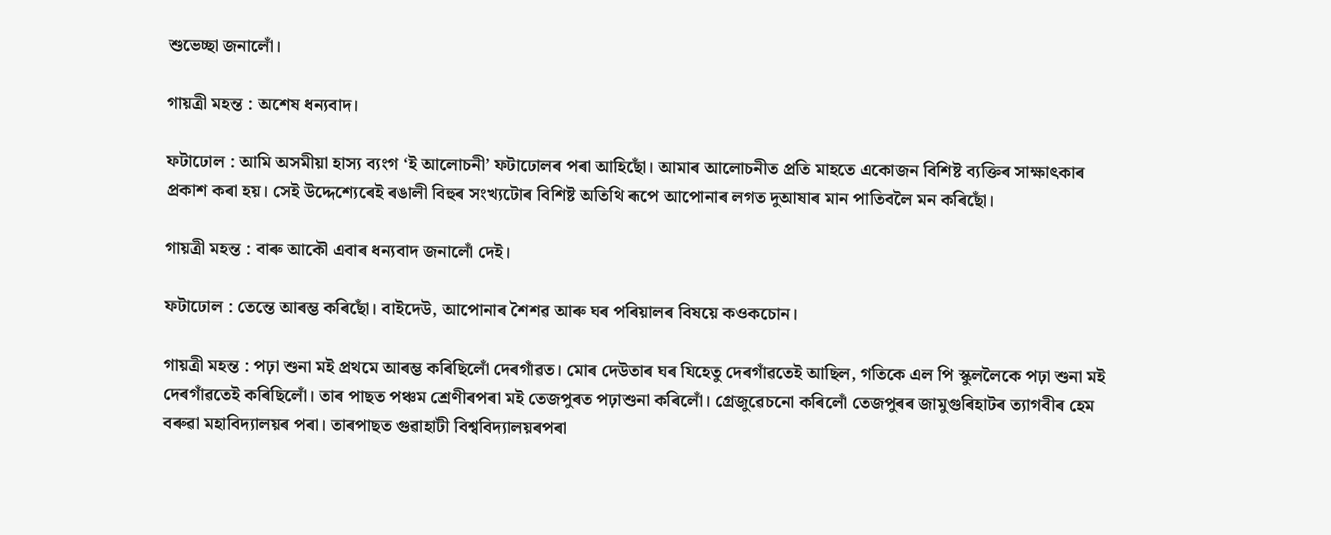শুভেচ্ছা জনালোঁ।

গায়ত্ৰী মহন্ত : অশেষ ধন্যবাদ।

ফটাঢোল : আমি অসমীয়া হাস্য ব্যংগ ‘ই আলোচনী’ ফটাঢোলৰ পৰা আহিছোঁ। আমাৰ আলোচনীত প্ৰতি মাহতে একোজন বিশিষ্ট ব্যক্তিৰ সাক্ষাৎকাৰ প্ৰকাশ কৰা হয়। সেই উদ্দেশ্যেৰেই ৰঙালী বিহুৰ সংখ্যটোৰ বিশিষ্ট অতিথি ৰূপে আপোনাৰ লগত দুআষাৰ মান পাতিবলৈ মন কৰিছোঁ।

গায়ত্ৰী মহন্ত : বাৰু আকৌ এবাৰ ধন্যবাদ জনালোঁ দেই।

ফটাঢোল : তেন্তে আৰম্ভ কৰিছোঁ। বাইদেউ, আপোনাৰ শৈশৱ আৰু ঘৰ পৰিয়ালৰ বিষয়ে কওকচোন।

গায়ত্রী মহন্ত : পঢ়া শুনা মই প্ৰথমে আৰম্ভ কৰিছিলোঁ দেৰগাঁৱত। মোৰ দেউতাৰ ঘৰ যিহেতু দেৰগাঁৱতেই আছিল, গতিকে এল পি স্কুললৈকে পঢ়া শুনা মই দেৰগাঁৱতেই কৰিছিলোঁ। তাৰ পাছত পঞ্চম শ্ৰেণীৰপৰা মই তেজপুৰত পঢ়াশুনা কৰিলোঁ। গ্ৰেজুৱেচনো কৰিলোঁ তেজপুৰৰ জামুগুৰিহাটৰ ত্যাগবীৰ হেম বৰুৱা মহাবিদ্যালয়ৰ পৰা। তাৰপাছত গুৱাহাটী বিশ্ববিদ্যালয়ৰপৰা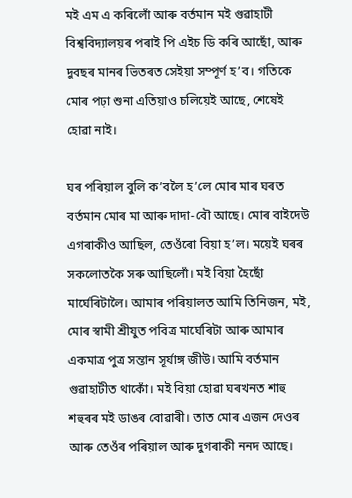মই এম এ কৰিলোঁ আৰু বৰ্তমান মই গুৱাহাটী বিশ্ববিদ্যালয়ৰ পৰাই পি এইচ ডি কৰি আছোঁ, আৰু দুবছৰ মানৰ ভিতৰত সেইয়া সম্পূৰ্ণ হ’ব। গতিকে মোৰ পঢ়া শুনা এতিয়াও চলিয়েই আছে, শেষেই হোৱা নাই।

ঘৰ পৰিয়াল বুলি ক’বলৈ হ’লে মোৰ মাৰ ঘৰত বৰ্তমান মোৰ মা আৰু দাদা-বৌ আছে। মোৰ বাইদেউ এগৰাকীও আছিল, তেওঁৰো বিয়া হ’ল। ময়েই ঘৰৰ সকলোতকৈ সৰু আছিলোঁ। মই বিয়া হৈছোঁ মাৰ্ঘেৰিটালৈ। আমাৰ পৰিয়ালত আমি তিনিজন, মই, মোৰ স্বামী শ্ৰীযুত পবিত্র মাৰ্ঘেৰিটা আৰু আমাৰ একমাত্ৰ পুত্ৰ সন্তান সূৰ্যাঙ্গ জীউ। আমি বৰ্তমান গুৱাহাটীত থাকোঁ। মই বিয়া হোৱা ঘৰখনত শাহু শহুৰৰ মই ডাঙৰ বোৱাৰী। তাত মোৰ এজন দেওৰ আৰু তেওঁৰ পৰিয়াল আৰু দুগৰাকী ননদ আছে।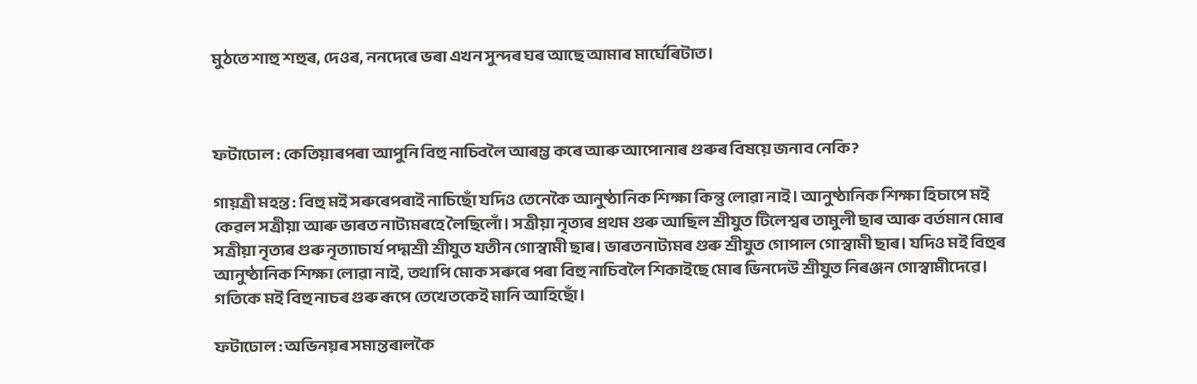মুঠতে শাহু শহুৰ, দেওৰ, ননদেৰে ভৰা এখন সুন্দৰ ঘৰ আছে আমাৰ মাৰ্ঘেৰিটাত।



ফটাঢোল : কেতিয়াৰপৰা আপুনি বিহু নাচিবলৈ আৰম্ভ কৰে আৰু আপোনাৰ গুৰুৰ বিষয়ে জনাব নেকি?

গায়ত্ৰী মহন্ত : বিহু মই সৰুৰেপৰাই নাচিছোঁ যদিও তেনেকৈ আনুষ্ঠানিক শিক্ষা কিন্তু লোৱা নাই। আনুষ্ঠানিক শিক্ষা হিচাপে মই কেৱল সত্ৰীয়া আৰু ভাৰত নাট্যমৰহে লৈছিলোঁ। সত্ৰীয়া নৃত্যৰ প্রথম গুৰু আছিল শ্ৰীযুত টিলেশ্বৰ তামুলী ছাৰ আৰু বৰ্তমান মোৰ সত্ৰীয়া নৃত্যৰ গুৰু নৃত্যাচাৰ্য পদ্মশ্ৰী শ্ৰীযুত যতীন গোস্বামী ছাৰ। ভাৰতনাট্যমৰ গুৰু শ্ৰীযুত গোপাল গোস্বামী ছাৰ। যদিও মই বিহুৰ আনুষ্ঠানিক শিক্ষা লোৱা নাই, তথাপি মোক সৰুৰে পৰা বিহু নাচিবলৈ শিকাইছে মোৰ ভিনদেউ শ্ৰীযুত নিৰঞ্জন গোস্বামীদেৱে। গতিকে মই বিহু নাচৰ গুৰু ৰূপে তেখেতকেই মানি আহিছোঁ।

ফটাঢোল : অভিনয়ৰ সমান্তৰালকৈ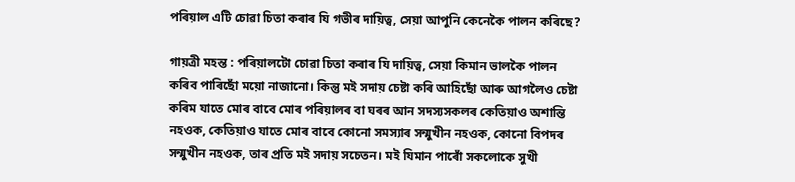পৰিয়াল এটি চোৱা চিতা কৰাৰ যি গভীৰ দায়িত্ব, সেয়া আপুনি কেনেকৈ পালন কৰিছে?

গায়ত্ৰী মহন্ত : পৰিয়ালটো চোৱা চিতা কৰাৰ যি দায়িত্ব, সেয়া কিমান ভালকৈ পালন কৰিব পাৰিছোঁ ময়ো নাজানো। কিন্তু মই সদায় চেষ্টা কৰি আহিছোঁ আৰু আগলৈও চেষ্টা কৰিম যাতে মোৰ বাবে মোৰ পৰিয়ালৰ বা ঘৰৰ আন সদস্যসকলৰ কেতিয়াও অশান্তি নহওক, কেতিয়াও যাতে মোৰ বাবে কোনো সমস্যাৰ সন্মুখীন নহওক, কোনো বিপদৰ সন্মুখীন নহওক, তাৰ প্ৰতি মই সদায় সচেতন। মই যিমান পাৰোঁ সকলোকে সুখী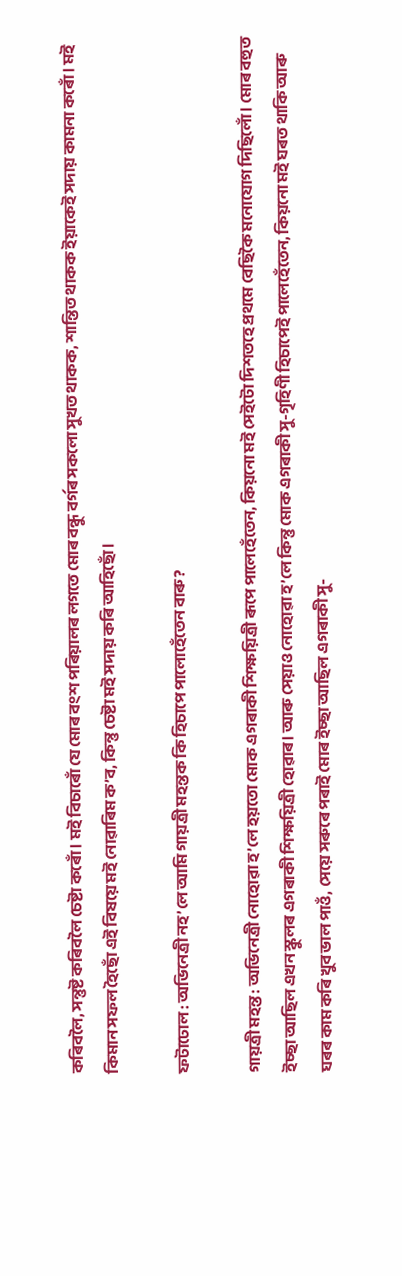কৰিবলৈ, সন্তুষ্ট কৰিবলৈ চেষ্টা কৰোঁ। মই বিচাৰোঁ যে মোৰ বংশ পৰিয়ালৰ লগতে মোৰ বন্ধু বৰ্গৰ সকলো সুখত থাকক, শান্তিত থাকক ইয়াকেই সদায় কামনা কৰোঁ। মই কিমান সফল হৈছোঁ এই বিষয়ে মই নোৱাৰিম ক’ব, কিন্তু চেষ্টা মই সদায় কৰি আহিছোঁ।

ফটাঢোল : অভিনেত্ৰী নহ’লে আমি গায়ত্ৰী মহন্তক কি হিচাপে পালোহেঁতেন বাৰু?

গায়ত্ৰী মহন্ত : অভিনেত্ৰী নোহোৱা হ’লে হয়তো মোক এগৰাকী শিক্ষয়িত্ৰী ৰূপে পালেহেঁতেন, কিয়নো মই সেইটো দিশতহে প্ৰথমে বেছিকৈ মনোযোগ দিছিলোঁ। মোৰ বহুত ইচ্ছা আছিল এখন স্কুলৰ এগৰাকী শিক্ষয়িত্ৰী হোৱাৰ। আৰু সেয়াও নোহোৱা হ’লে কিন্তু মোক এগৰাকী সু-গৃহিণী হিচাপেই পালেহেঁতেন, কিয়নো মই ঘৰত থাকি আৰু ঘৰৰ কাম কৰি খুব ভাল পাওঁ, সেয়ে সৰুৰে পৰাই মোৰ ইচ্ছা আছিল এগৰাকী সু-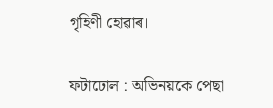গৃহিণী হোৱাৰ।

ফটাঢোল : অভিনয়কে পেছা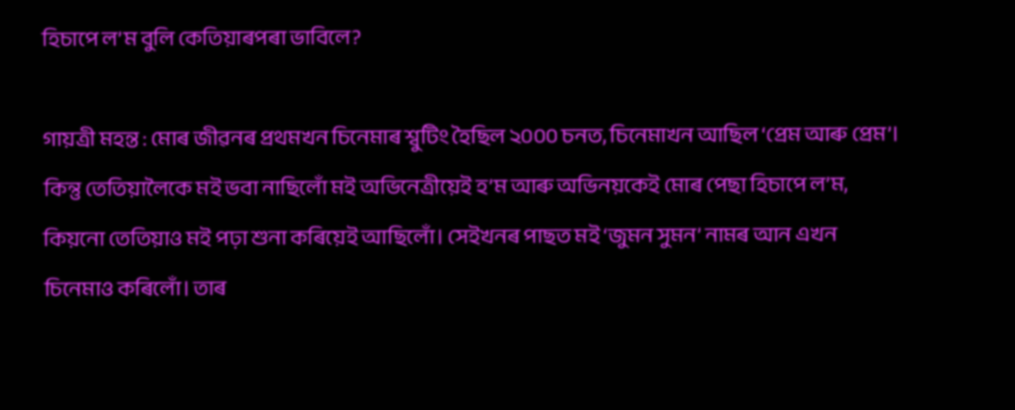হিচাপে ল’ম বুলি কেতিয়াৰপৰা ভাবিলে?

গায়ত্ৰী মহন্ত : মোৰ জীৱনৰ প্রথমখন চিনেমাৰ শ্বুটিং হৈছিল ২০০০ চনত, চিনেমাখন আছিল ‘প্ৰেম আৰু প্ৰেম’। কিন্তু তেতিয়ালৈকে মই ভবা নাছিলোঁ মই অভিনেত্ৰীয়েই হ’ম আৰু অভিনয়কেই মোৰ পেছা হিচাপে ল’ম, কিয়নো তেতিয়াও মই পঢ়া শুনা কৰিয়েই আছিলোঁ। সেইখনৰ পাছত মই ‘জুমন সুমন’ নামৰ আন এখন চিনেমাও কৰিলোঁ। তাৰ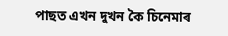পাছত এখন দুখন কৈ চিনেমাৰ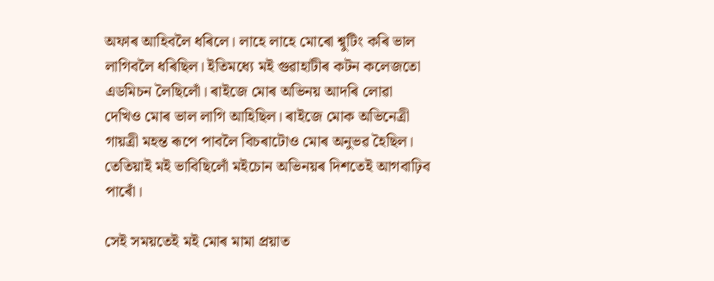অফাৰ আহিবলৈ ধৰিলে। লাহে লাহে মোৰো শ্বুটিং কৰি ভাল লাগিবলৈ ধৰিছিল। ইতিমধ্যে মই গুৱাহাটীৰ কটন কলেজতো এডমিচন লৈছিলোঁ। ৰাইজে মোৰ অভিনয় আদৰি লোৱা দেখিও মোৰ ভাল লাগি আহিছিল। ৰাইজে মোক অভিনেত্ৰী গায়ত্ৰী মহন্ত ৰূপে পাবলৈ বিচৰাটোও মোৰ অনুভৱ হৈছিল। তেতিয়াই মই ভাবিছিলোঁ মইচোন অভিনয়ৰ দিশতেই আগবাঢ়িব পাৰোঁ।

সেই সময়তেই মই মোৰ মামা প্ৰয়াত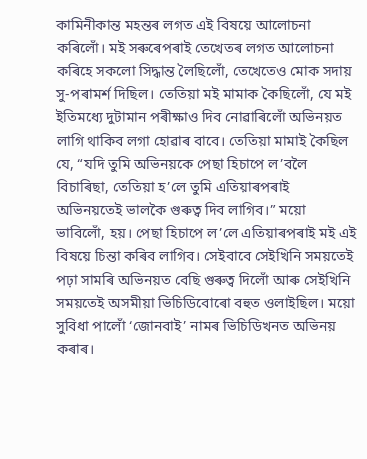কামিনীকান্ত মহন্তৰ লগত এই বিষয়ে আলোচনা কৰিলোঁ। মই সৰুৰেপৰাই তেখেতৰ লগত আলোচনা কৰিহে সকলো সিদ্ধান্ত লৈছিলোঁ, তেখেতেও মোক সদায় সু-পৰামৰ্শ দিছিল। তেতিয়া মই মামাক কৈছিলোঁ, যে মই ইতিমধ্যে দুটামান পৰীক্ষাও দিব নোৱাৰিলোঁ অভিনয়ত লাগি থাকিব লগা হোৱাৰ বাবে। তেতিয়া মামাই কৈছিল যে, “যদি তুমি অভিনয়কে পেছা হিচাপে ল’বলৈ বিচাৰিছা, তেতিয়া হ’লে তুমি এতিয়াৰপৰাই অভিনয়তেই ভালকৈ গুৰুত্ব দিব লাগিব।” ময়ো ভাবিলোঁ, হয়। পেছা হিচাপে ল’লে এতিয়াৰপৰাই মই এই বিষয়ে চিন্তা কৰিব লাগিব। সেইবাবে সেইখিনি সময়তেই পঢ়া সামৰি অভিনয়ত বেছি গুৰুত্ব দিলোঁ আৰু সেইখিনি সময়তেই অসমীয়া ভিচিডিবোৰো বহুত ওলাইছিল। ময়ো সুবিধা পালোঁ ‘জোনবাই’ নামৰ ভিচিডিখনত অভিনয় কৰাৰ।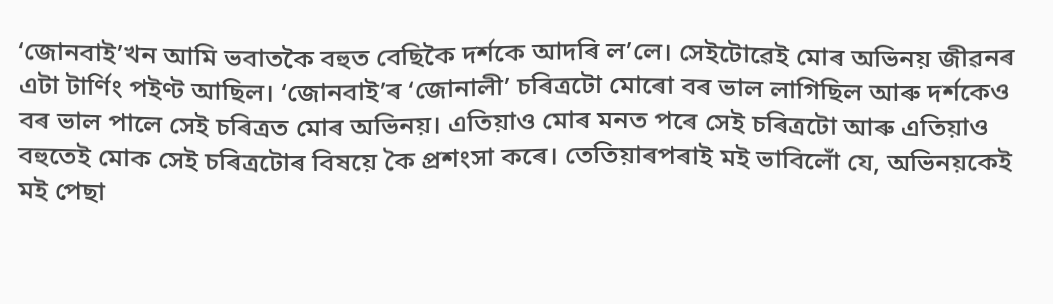‘জোনবাই’খন আমি ভবাতকৈ বহুত বেছিকৈ দৰ্শকে আদৰি ল’লে। সেইটোৱেই মোৰ অভিনয় জীৱনৰ এটা টাৰ্ণিং পইণ্ট আছিল। ‘জোনবাই’ৰ ‘জোনালী’ চৰিত্ৰটো মোৰো বৰ ভাল লাগিছিল আৰু দৰ্শকেও বৰ ভাল পালে সেই চৰিত্ৰত মোৰ অভিনয়। এতিয়াও মোৰ মনত পৰে সেই চৰিত্ৰটো আৰু এতিয়াও বহুতেই মোক সেই চৰিত্ৰটোৰ বিষয়ে কৈ প্ৰশংসা কৰে। তেতিয়াৰপৰাই মই ভাবিলোঁ যে, অভিনয়কেই মই পেছা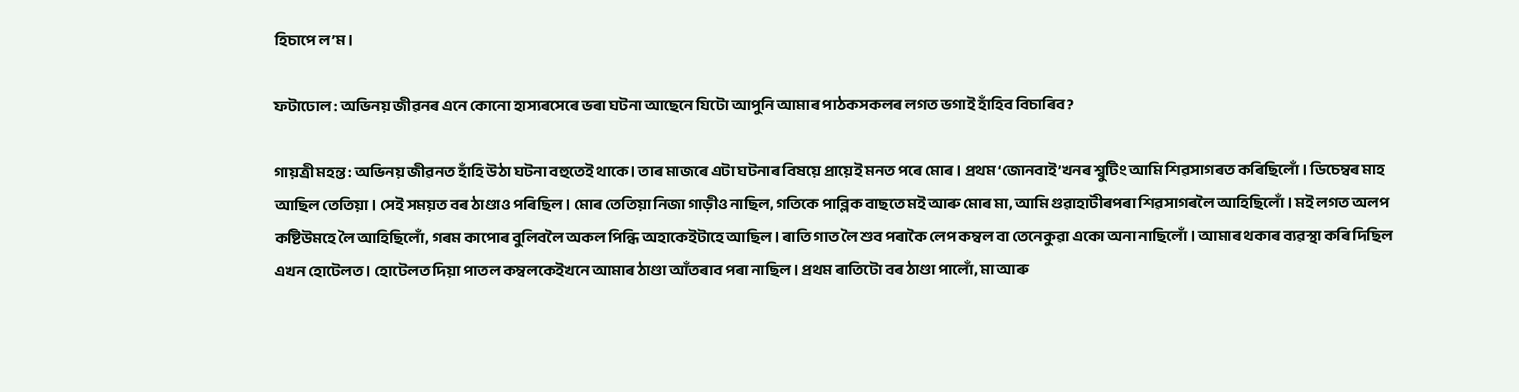হিচাপে ল’ম।

ফটাঢোল : অভিনয় জীৱনৰ এনে কোনো হাস্যৰসেৰে ভৰা ঘটনা আছেনে যিটো আপুনি আমাৰ পাঠকসকলৰ লগত ভগাই হাঁহিব বিচাৰিব?

গায়ত্ৰী মহন্ত : অভিনয় জীৱনত হাঁহি উঠা ঘটনা বহুতেই থাকে। তাৰ মাজৰে এটা ঘটনাৰ বিষয়ে প্ৰায়েই মনত পৰে মোৰ। প্ৰথম ‘জোনবাই’খনৰ শ্বুটিং আমি শিৱসাগৰত কৰিছিলোঁ। ডিচেম্বৰ মাহ আছিল তেতিয়া। সেই সময়ত বৰ ঠাণ্ডাও পৰিছিল। মোৰ তেতিয়া নিজা গাড়ীও নাছিল, গতিকে পাব্লিক বাছতে মই আৰু মোৰ মা, আমি গুৱাহাটীৰপৰা শিৱসাগৰলৈ আহিছিলোঁ। মই লগত অলপ কষ্টিউমহে লৈ আহিছিলোঁ, গৰম কাপোৰ বুলিবলৈ অকল পিন্ধি অহাকেইটাহে আছিল। ৰাতি গাত লৈ শুব পৰাকৈ লেপ কম্বল বা তেনেকুৱা একো অনা নাছিলোঁ। আমাৰ থকাৰ ব্যৱস্থা কৰি দিছিল এখন হোটেলত। হোটেলত দিয়া পাতল কম্বলকেইখনে আমাৰ ঠাণ্ডা আঁতৰাব পৰা নাছিল। প্ৰথম ৰাতিটো বৰ ঠাণ্ডা পালোঁ, মা আৰু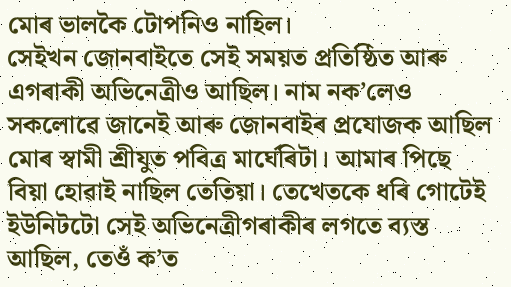মোৰ ভালকৈ টোপনিও নাহিল।
সেইখন জোনবাইতে সেই সময়ত প্ৰতিষ্ঠিত আৰু এগৰাকী অভিনেত্ৰীও আছিল। নাম নক’লেও সকলোৱে জানেই আৰু জোনবাইৰ প্ৰযোজক আছিল মোৰ স্বামী শ্ৰীযুত পবিত্র মাৰ্ঘেৰিটা। আমাৰ পিছে বিয়া হোৱাই নাছিল তেতিয়া। তেখেতকে ধৰি গোটেই ইউনিটটো সেই অভিনেত্ৰীগৰাকীৰ লগতে ব্যস্ত আছিল, তেওঁ ক’ত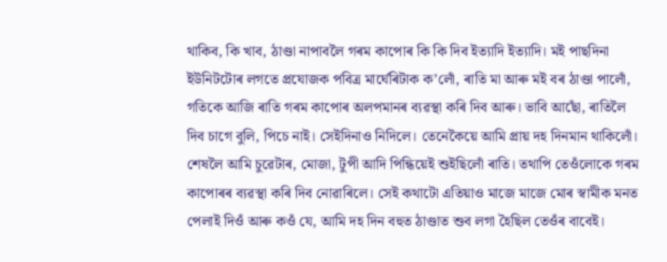থাকিব, কি খাব, ঠাণ্ডা নাপাবলৈ গৰম কাপোৰ কি কি দিব ইত্যাদি ইত্যাদি। মই পাছদিনা ইউনিটটোৰ লগতে প্ৰযোজক পবিত্ৰ মাৰ্ঘেৰিটাক ক’লোঁ, ৰাতি মা আৰু মই বৰ ঠাণ্ডা পালোঁ, গতিকে আজি ৰাতি গৰম কাপোৰ অলপমানৰ ব্যৱস্থা কৰি দিব আৰু। ভাবি আছোঁ, ৰাতিলৈ দিব চাগে বুলি, পিচে নাই। সেইদিনাও নিদিলে। তেনেকৈয়ে আমি প্ৰায় দহ দিনমান থাকিলোঁ। শেষলৈ আমি চুৱেটাৰ, মোজা, টুপী আদি পিন্ধিয়েই শুইছিলোঁ ৰাতি। তথাপি তেওঁলোকে গৰম কাপোৰৰ ব্যৱস্থা কৰি দিব নোৱাৰিলে। সেই কথাটো এতিয়াও মাজে মাজে মোৰ স্বামীক মনত পেলাই দিওঁ আৰু কওঁ যে, আমি দহ দিন বহুত ঠাণ্ডাত শুব লগা হৈছিল তেওঁৰ বাবেই।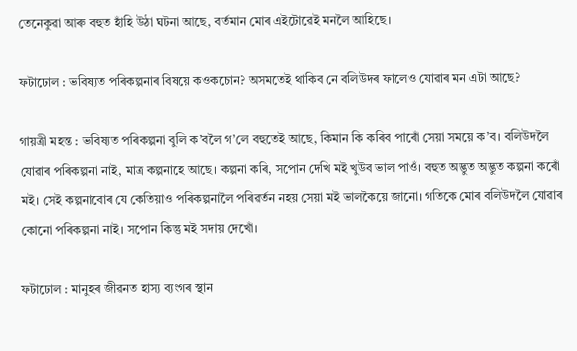তেনেকুৱা আৰু বহুত হাঁহি উঠা ঘটনা আছে, বৰ্তমান মোৰ এইটোৱেই মনলৈ আহিছে।

ফটাঢোল : ভবিষ্যত পৰিকল্পনাৰ বিষয়ে কওকচোন? অসমতেই থাকিব নে বলিউদৰ ফালেও যোৱাৰ মন এটা আছে?

গায়ত্রী মহন্ত : ভবিষ্যত পৰিকল্পনা বুলি ক’বলৈ গ’লে বহুতেই আছে, কিমান কি কৰিব পাৰোঁ সেয়া সময়ে ক’ব। বলিউদলৈ যোৱাৰ পৰিকল্পনা নাই, মাত্ৰ কল্পনাহে আছে। কল্পনা কৰি, সপোন দেখি মই খুউব ভাল পাওঁ। বহুত অদ্ভুত অদ্ভুত কল্পনা কৰোঁ মই। সেই কল্পনাবোৰ যে কেতিয়াও পৰিকল্পনালৈ পৰিৱৰ্তন নহয় সেয়া মই ভালকৈয়ে জানো। গতিকে মোৰ বলিউদলৈ যোৱাৰ কোনো পৰিকল্পনা নাই। সপোন কিন্তু মই সদায় দেখোঁ।

ফটাঢোল : মানুহৰ জীৱনত হাস্য ব্যংগৰ স্থান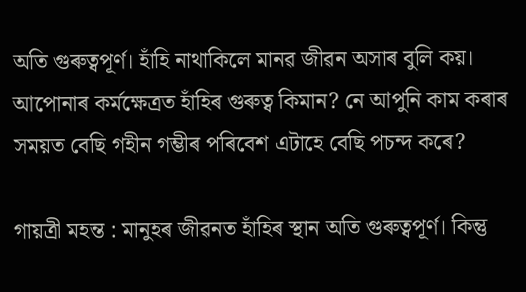অতি গুৰুত্বপূৰ্ণ। হাঁহি নাথাকিলে মানৱ জীৱন অসাৰ বুলি কয়। আপোনাৰ কৰ্মক্ষেত্ৰত হাঁহিৰ গুৰুত্ব কিমান? নে আপুনি কাম কৰাৰ সময়ত বেছি গহীন গম্ভীৰ পৰিবেশ এটাহে বেছি পচন্দ কৰে?

গায়ত্ৰী মহন্ত : মানুহৰ জীৱনত হাঁহিৰ স্থান অতি গুৰুত্বপূর্ণ। কিন্তু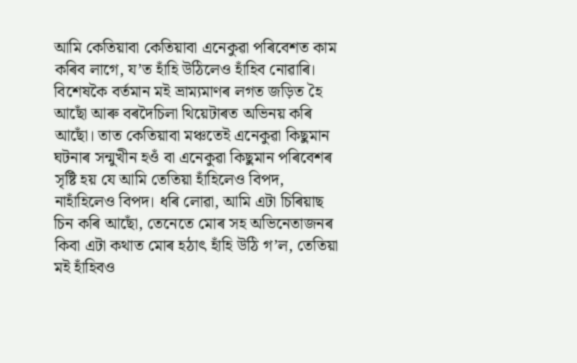আমি কেতিয়াবা কেতিয়াবা এনেকুৱা পৰিবেশত কাম কৰিব লাগে, য’ত হাঁহি উঠিলেও হাঁহিব নোৱাৰি। বিশেষকৈ বৰ্তমান মই ভ্ৰাম্যমাণৰ লগত জড়িত হৈ আছোঁ আৰু বৰদৈচিলা থিয়েটাৰত অভিনয় কৰি আছোঁ। তাত কেতিয়াবা মঞ্চতেই এনেকুৱা কিছুমান ঘটনাৰ সন্মুখীন হওঁ বা এনেকুৱা কিছুমান পৰিবেশৰ সৃষ্টি হয় যে আমি তেতিয়া হাঁহিলেও বিপদ, নাহাঁহিলেও বিপদ। ধৰি লোৱা, আমি এটা চিৰিয়াছ চিন কৰি আছোঁ, তেনেতে মোৰ সহ অভিনেতাজনৰ কিবা এটা কথাত মোৰ হঠাৎ হাঁহি উঠি গ’ল, তেতিয়া মই হাঁহিবও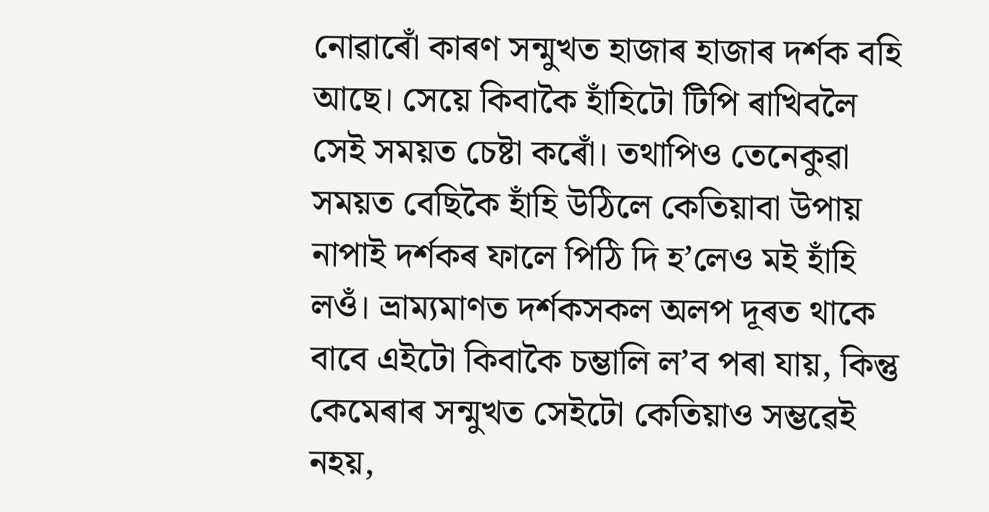নোৱাৰোঁ কাৰণ সন্মুখত হাজাৰ হাজাৰ দৰ্শক বহি আছে। সেয়ে কিবাকৈ হাঁহিটো টিপি ৰাখিবলৈ সেই সময়ত চেষ্টা কৰোঁ। তথাপিও তেনেকুৱা সময়ত বেছিকৈ হাঁহি উঠিলে কেতিয়াবা উপায় নাপাই দৰ্শকৰ ফালে পিঠি দি হ’লেও মই হাঁহি লওঁ। ভ্ৰাম্যমাণত দৰ্শকসকল অলপ দূৰত থাকে বাবে এইটো কিবাকৈ চম্ভালি ল’ব পৰা যায়, কিন্তু কেমেৰাৰ সন্মুখত সেইটো কেতিয়াও সম্ভৱেই নহয়,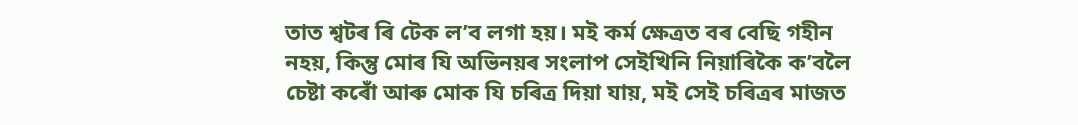তাত শ্বটৰ ৰি টেক ল’ব লগা হয়। মই কৰ্ম ক্ষেত্ৰত বৰ বেছি গহীন নহয়, কিন্তু মোৰ যি অভিনয়ৰ সংলাপ সেইখিনি নিয়াৰিকৈ ক’বলৈ চেষ্টা কৰোঁ আৰু মোক যি চৰিত্ৰ দিয়া যায়, মই সেই চৰিত্ৰৰ মাজত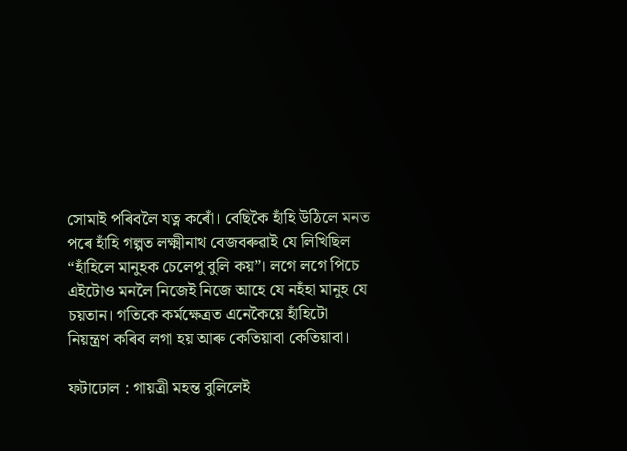সোমাই পৰিবলৈ যত্ন কৰোঁ। বেছিকৈ হাঁহি উঠিলে মনত পৰে হাঁহি গল্পত লক্ষ্মীনাথ বেজবৰুৱাই যে লিখিছিল “হাঁহিলে মানুহক চেলেপু বুলি কয়”। লগে লগে পিচে এইটোও মনলৈ নিজেই নিজে আহে যে নহঁহা মানুহ যে চয়তান। গতিকে কৰ্মক্ষেত্ৰত এনেকৈয়ে হাঁহিটো নিয়ন্ত্ৰণ কৰিব লগা হয় আৰু কেতিয়াবা কেতিয়াবা।

ফটাঢোল : গায়ত্ৰী মহন্ত বুলিলেই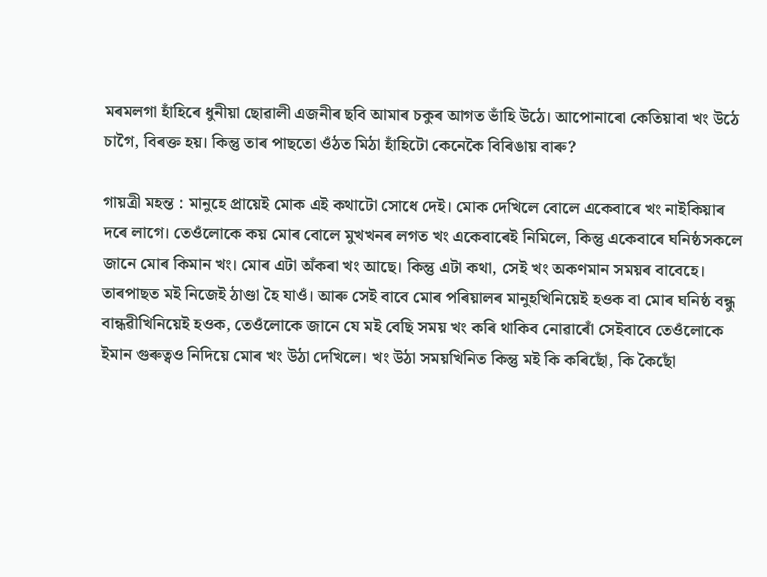মৰমলগা হাঁহিৰে ধুনীয়া ছোৱালী এজনীৰ ছবি আমাৰ চকুৰ আগত ভাঁহি উঠে। আপোনাৰো কেতিয়াবা খং উঠে চাগৈ, বিৰক্ত হয়। কিন্তু তাৰ পাছতো ওঁঠত মিঠা হাঁহিটো কেনেকৈ বিৰিঙায় বাৰু?

গায়ত্ৰী মহন্ত : মানুহে প্ৰায়েই মোক এই কথাটো সোধে দেই। মোক দেখিলে বোলে একেবাৰে খং নাইকিয়াৰ দৰে লাগে। তেওঁলোকে কয় মোৰ বোলে মুখখনৰ লগত খং একেবাৰেই নিমিলে, কিন্তু একেবাৰে ঘনিষ্ঠসকলে জানে মোৰ কিমান খং। মোৰ এটা অঁকৰা খং আছে। কিন্তু এটা কথা, সেই খং অকণমান সময়ৰ বাবেহে। তাৰপাছত মই নিজেই ঠাণ্ডা হৈ যাওঁ। আৰু সেই বাবে মোৰ পৰিয়ালৰ মানুহখিনিয়েই হওক বা মোৰ ঘনিষ্ঠ বন্ধু বান্ধৱীখিনিয়েই হওক, তেওঁলোকে জানে যে মই বেছি সময় খং কৰি থাকিব নোৱাৰোঁ সেইবাবে তেওঁলোকে ইমান গুৰুত্বও নিদিয়ে মোৰ খং উঠা দেখিলে। খং উঠা সময়খিনিত কিন্তু মই কি কৰিছোঁ, কি কৈছোঁ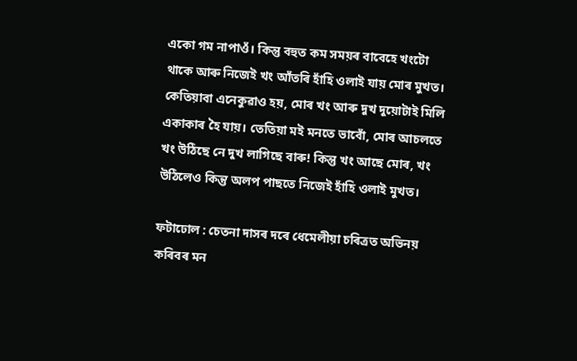একো গম নাপাওঁ। কিন্তু বহুত কম সময়ৰ বাবেহে খংটো থাকে আৰু নিজেই খং আঁতৰি হাঁহি ওলাই যায় মোৰ মুখত। কেতিয়াবা এনেকুৱাও হয়, মোৰ খং আৰু দুখ দুয়োটাই মিলি একাকাৰ হৈ যায়। তেতিয়া মই মনতে ভাবোঁ, মোৰ আচলতে খং উঠিছে নে দুখ লাগিছে বাৰু! কিন্তু খং আছে মোৰ, খং উঠিলেও কিন্তু অলপ পাছতে নিজেই হাঁহি ওলাই মুখত।

ফটাঢোল : চেতনা দাসৰ দৰে ধেমেলীয়া চৰিত্ৰত অভিনয় কৰিবৰ মন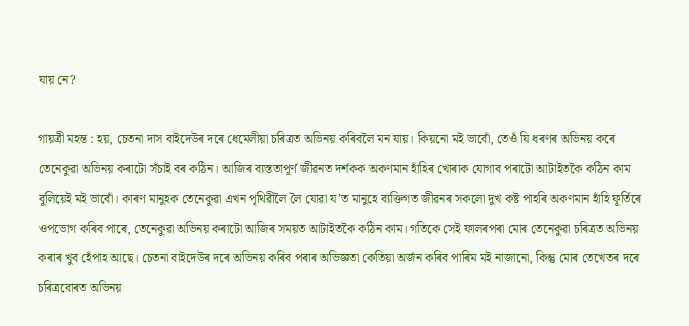যায় নে?

গায়ত্রী মহন্ত : হয়, চেতনা দাস বাইদেউৰ দৰে ধেমেলীয়া চৰিত্ৰত অভিনয় কৰিবলৈ মন যায়। কিয়নো মই ভাবোঁ, তেওঁ যি ধৰণৰ অভিনয় কৰে তেনেকুৱা অভিনয় কৰাটো সঁচাই বৰ কঠিন। আজিৰ ব্যস্ততাপূৰ্ণ জীৱনত দৰ্শকক অকণমান হাঁহিৰ খোৰাক যোগাব পৰাটো আটাইতকৈ কঠিন কাম বুলিয়েই মই ভাবোঁ। কাৰণ মানুহক তেনেকুৱা এখন পৃথিৱীলৈ লৈ যোৱা য’ত মানুহে ব্যক্তিগত জীৱনৰ সকলো দুখ কষ্ট পাহৰি অকণমান হাঁহি ফূৰ্তিৰে ওপভোগ কৰিব পাৰে, তেনেকুৱা অভিনয় কৰাটো আজিৰ সময়ত আটাইতকৈ কঠিন কাম। গতিকে সেই ফালৰপৰা মোৰ তেনেকুৱা চৰিত্ৰত অভিনয় কৰাৰ খুব হেঁপাহ আছে। চেতনা বাইদেউৰ দৰে অভিনয় কৰিব পৰাৰ অভিজ্ঞতা কেতিয়া অৰ্জন কৰিব পাৰিম মই নাজানো, কিন্তু মোৰ তেখেতৰ দৰে চৰিত্ৰবোৰত অভিনয়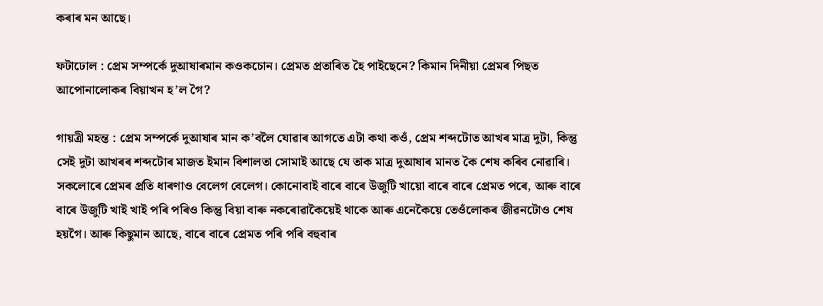কৰাৰ মন আছে।

ফটাঢোল : প্ৰেম সম্পৰ্কে দুআষাৰমান কওকচোন। প্ৰেমত প্ৰতাৰিত হৈ পাইছেনে? কিমান দিনীয়া প্ৰেমৰ পিছত আপোনালোকৰ বিয়াখন হ’ল গৈ?

গায়ত্ৰী মহন্ত : প্ৰেম সম্পৰ্কে দুআষাৰ মান ক’বলৈ যোৱাৰ আগতে এটা কথা কওঁ, প্ৰেম শব্দটোত আখৰ মাত্ৰ দুটা, কিন্তু সেই দুটা আখৰৰ শব্দটোৰ মাজত ইমান বিশালতা সোমাই আছে যে তাক মাত্ৰ দুআষাৰ মানত কৈ শেষ কৰিব নোৱাৰি। সকলোৰে প্ৰেমৰ প্ৰতি ধাৰণাও বেলেগ বেলেগ। কোনোবাই বাৰে বাৰে উজুটি খায়ো বাৰে বাৰে প্ৰেমত পৰে, আৰু বাৰে বাৰে উজুটি খাই খাই পৰি পৰিও কিন্তু বিয়া বাৰু নকৰোৱাকৈয়েই থাকে আৰু এনেকৈয়ে তেওঁলোকৰ জীৱনটোও শেষ হয়গৈ। আৰু কিছুমান আছে, বাৰে বাৰে প্ৰেমত পৰি পৰি বহুবাৰ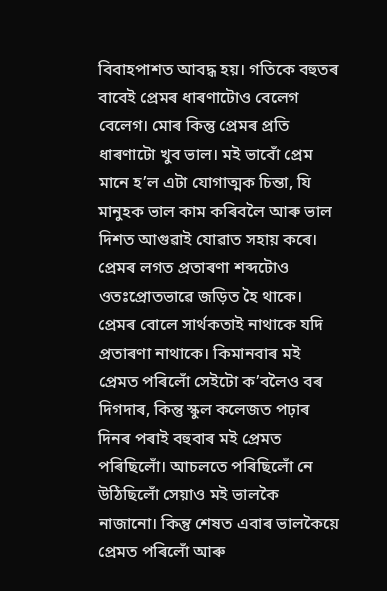বিবাহপাশত আবদ্ধ হয়। গতিকে বহুতৰ বাবেই প্ৰেমৰ ধাৰণাটোও বেলেগ বেলেগ। মোৰ কিন্তু প্ৰেমৰ প্ৰতি ধাৰণাটো খুব ভাল। মই ভাবোঁ প্ৰেম মানে হ’ল এটা যোগাত্মক চিন্তা, যি মানুহক ভাল কাম কৰিবলৈ আৰু ভাল দিশত আগুৱাই যোৱাত সহায় কৰে। প্ৰেমৰ লগত প্ৰতাৰণা শব্দটোও ওতঃপ্ৰোতভাৱে জড়িত হৈ থাকে। প্ৰেমৰ বোলে সাৰ্থকতাই নাথাকে যদি প্ৰতাৰণা নাথাকে। কিমানবাৰ মই প্ৰেমত পৰিলোঁ সেইটো ক’বলৈও বৰ দিগদাৰ, কিন্তু স্কুল কলেজত পঢ়াৰ দিনৰ পৰাই বহুবাৰ মই প্ৰেমত পৰিছিলোঁ। আচলতে পৰিছিলোঁ নে উঠিছিলোঁ সেয়াও মই ভালকৈ নাজানো। কিন্তু শেষত এবাৰ ভালকৈয়ে প্ৰেমত পৰিলোঁ আৰু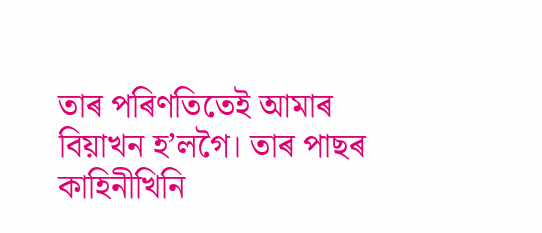তাৰ পৰিণতিতেই আমাৰ বিয়াখন হ’লগৈ। তাৰ পাছৰ কাহিনীখিনি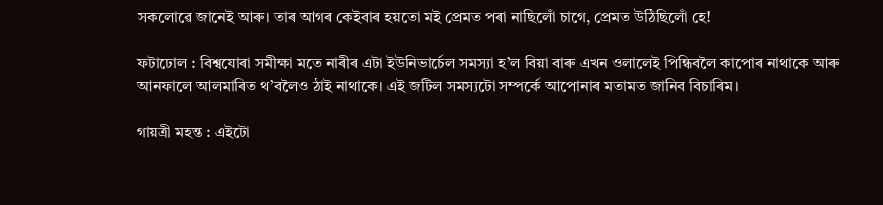সকলোৱে জানেই আৰু। তাৰ আগৰ কেইবাৰ হয়তো মই প্ৰেমত পৰা নাছিলোঁ চাগে, প্ৰেমত উঠিছিলোঁ হে!

ফটাঢোল : বিশ্বযোৰা সমীক্ষা মতে নাৰীৰ এটা ইউনিভাৰ্চেল সমস্যা হ’ল বিয়া বাৰু এখন ওলালেই পিন্ধিবলৈ কাপোৰ নাথাকে আৰু আনফালে আলমাৰিত থ’বলৈও ঠাই নাথাকে। এই জটিল সমস্যটো সম্পৰ্কে আপোনাৰ মতামত জানিব বিচাৰিম।

গায়ত্রী মহন্ত : এইটো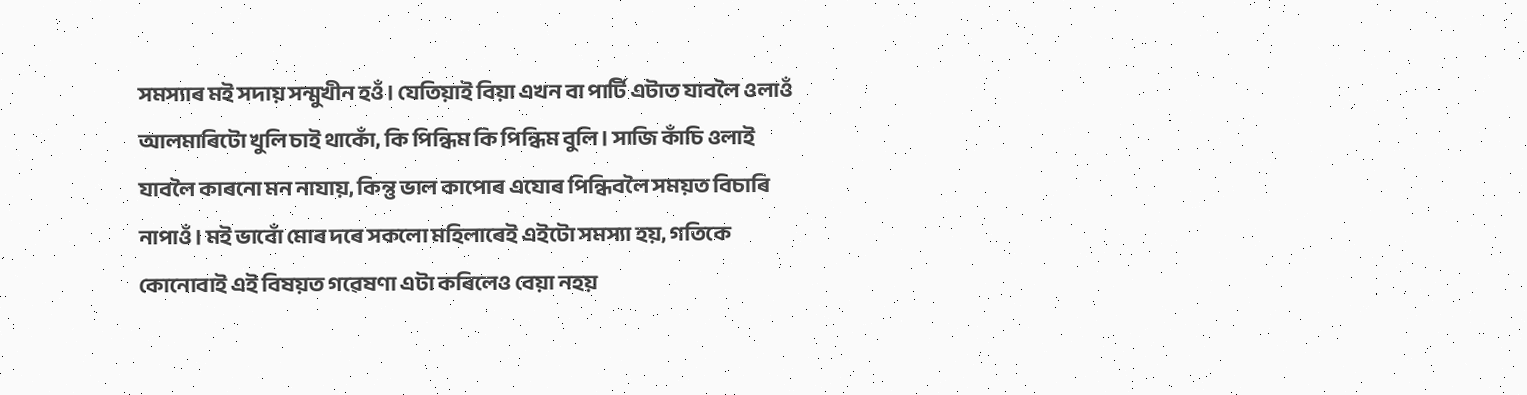সমস্যাৰ মই সদায় সন্মুখীন হওঁ। যেতিয়াই বিয়া এখন বা পাৰ্টি এটাত যাবলৈ ওলাওঁ আলমাৰিটো খুলি চাই থাকোঁ, কি পিন্ধিম কি পিন্ধিম বুলি। সাজি কাঁচি ওলাই যাবলৈ কাৰনো মন নাযায়, কিন্তু ভাল কাপোৰ এযোৰ পিন্ধিবলৈ সময়ত বিচাৰি নাপাওঁ। মই ভাবোঁ মোৰ দৰে সকলো মহিলাৰেই এইটো সমস্যা হয়, গতিকে কোনোবাই এই বিষয়ত গৱেষণা এটা কৰিলেও বেয়া নহয়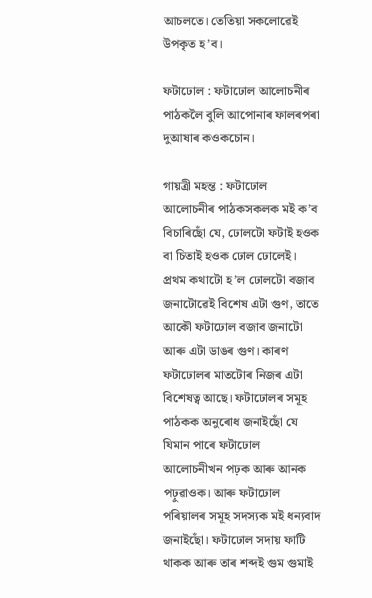আচলতে। তেতিয়া সকলোৱেই উপকৃত হ’ব।

ফটাঢোল : ফটাঢোল আলোচনীৰ পাঠকলৈ বুলি আপোনাৰ ফালৰপৰা দুআষাৰ কওকচোন।

গায়ত্রী মহন্ত : ফটাঢোল আলোচনীৰ পাঠকসকলক মই ক’ব বিচাৰিছোঁ যে, ঢোলটো ফটাই হওক বা চিতাই হওক ঢোল ঢোলেই। প্ৰথম কথাটো হ’ল ঢোলটো বজাব জনাটোৱেই বিশেষ এটা গুণ, তাতে আকৌ ফটাঢোল বজাব জনাটো আৰু এটা ডাঙৰ গুণ। কাৰণ ফটাঢোলৰ মাতটোৰ নিজৰ এটা বিশেষত্ব আছে। ফটাঢোলৰ সমূহ পাঠকক অনুৰোধ জনাইছোঁ যে যিমান পাৰে ফটাঢোল আলোচনীখন পঢ়ক আৰু আনক পঢ়ুৱাওক। আৰু ফটাঢোল পৰিয়ালৰ সমূহ সদস্যক মই ধন্যবাদ জনাইছোঁ। ফটাঢোল সদায় ফাটি থাকক আৰু তাৰ শব্দই গুম গুমাই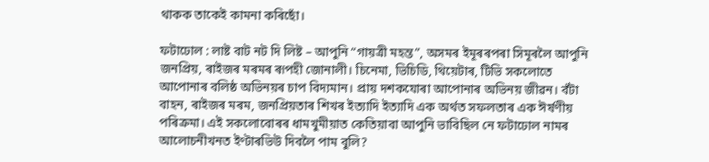থাকক তাকেই কামনা কৰিছোঁ।

ফটাঢোল : লাষ্ট বাট নট দি লিষ্ট – আপুনি “গায়ত্ৰী মহন্ত”, অসমৰ ইমূৰৰপৰা সিমূৰলৈ আপুনি জনপ্ৰিয়, ৰাইজৰ মৰমৰ ৰূপহী জোনালী। চিনেমা, ভিচিডি, থিয়েটাৰ, টিভি সকলোতে আপোনাৰ বলিষ্ঠ অভিনয়ৰ চাপ বিদ্যমান। প্ৰায় দশকযোৰা আপোনাৰ অভিনয় জীৱন। বঁটা বাহন, ৰাইজৰ মৰম, জনপ্ৰিয়তাৰ শিখৰ ইত্যাদি ইত্যাদি এক অৰ্থত সফলতাৰ এক ঈৰ্ষণীয় পৰিক্ৰমা। এই সকলোবোৰৰ ধামখুমীয়াত কেতিয়াবা আপুনি ভাবিছিল নে ফটাঢোল নামৰ আলোচনীখনত ইণ্টাৰভিউ দিবলৈ পাম বুলি?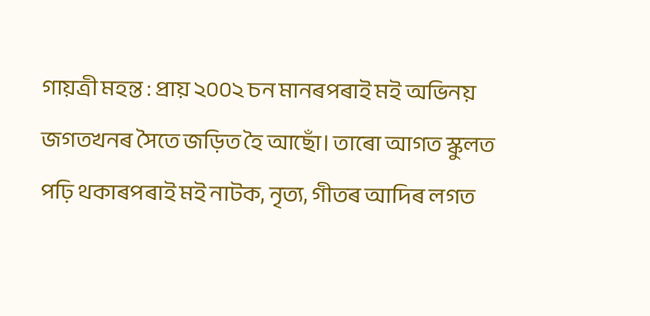গায়ত্ৰী মহন্ত : প্ৰায় ২০০২ চন মানৰপৰাই মই অভিনয় জগতখনৰ সৈতে জড়িত হৈ আছোঁ। তাৰো আগত স্কুলত পঢ়ি থকাৰপৰাই মই নাটক, নৃত্য, গীতৰ আদিৰ লগত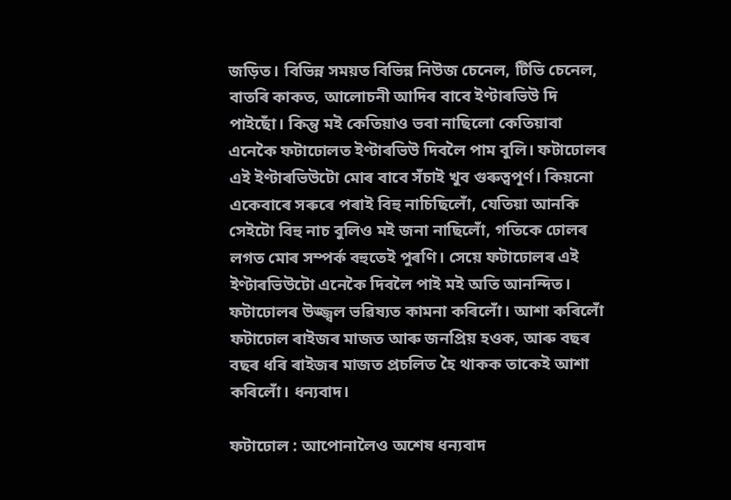জড়িত। বিভিন্ন সময়ত বিভিন্ন নিউজ চেনেল, টিভি চেনেল, বাতৰি কাকত, আলোচনী আদিৰ বাবে ইণ্টাৰভিউ দি পাইছোঁ। কিন্তু মই কেতিয়াও ভবা নাছিলো কেতিয়াবা এনেকৈ ফটাঢোলত ইণ্টাৰভিউ দিবলৈ পাম বুলি। ফটাঢোলৰ এই ইণ্টাৰভিউটো মোৰ বাবে সঁচাই খুব গুৰুত্বপূৰ্ণ। কিয়নো একেবাৰে সৰুৰে পৰাই বিহু নাচিছিলোঁ, যেতিয়া আনকি সেইটো বিহু নাচ বুলিও মই জনা নাছিলোঁ, গতিকে ঢোলৰ লগত মোৰ সম্পৰ্ক বহুতেই পুৰণি। সেয়ে ফটাঢোলৰ এই ইণ্টাৰভিউটো এনেকৈ দিবলৈ পাই মই অতি আনন্দিত। ফটাঢোলৰ উজ্জ্বল ভৱিষ্যত কামনা কৰিলোঁ। আশা কৰিলোঁ ফটাঢোল ৰাইজৰ মাজত আৰু জনপ্ৰিয় হওক, আৰু বছৰ বছৰ ধৰি ৰাইজৰ মাজত প্ৰচলিত হৈ থাকক তাকেই আশা কৰিলোঁ। ধন্যবাদ।

ফটাঢোল : আপোনালৈও অশেষ ধন্যবাদ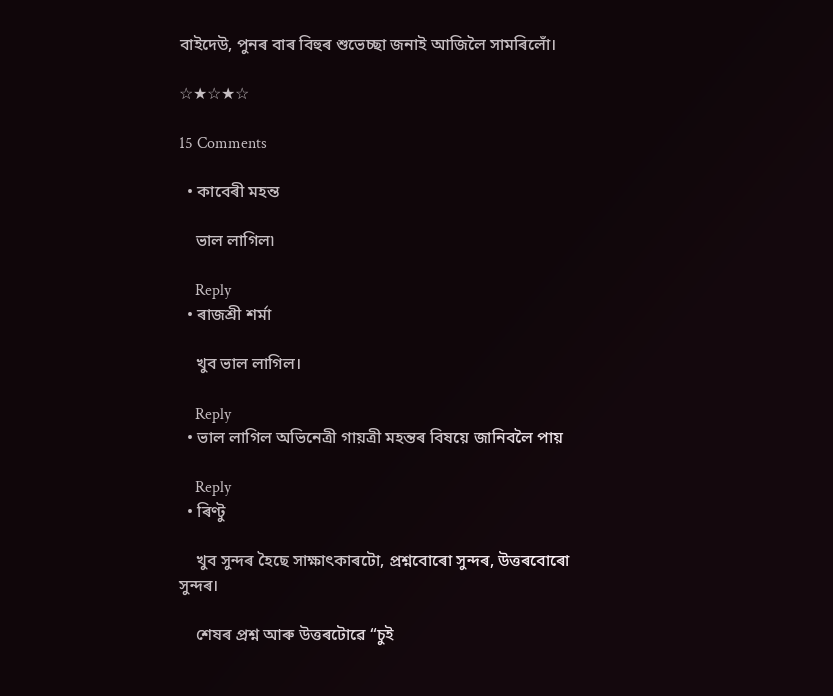বাইদেউ, পুনৰ বাৰ বিহুৰ শুভেচ্ছা জনাই আজিলৈ সামৰিলোঁ।

☆★☆★☆

15 Comments

  • কাবেৰী মহন্ত

    ভাল লাগিল৷

    Reply
  • ৰাজশ্ৰী শৰ্মা

    খুব ভাল লাগিল।

    Reply
  • ভাল লাগিল অভিনেত্ৰী গায়ত্ৰী মহন্তৰ বিষয়ে জানিবলৈ পায়

    Reply
  • ৰিণ্টু

    খুব সুন্দৰ হৈছে সাক্ষাৎকাৰটো, প্ৰশ্নবোৰো সুন্দৰ, উত্তৰবোৰো সুন্দৰ।

    শেষৰ প্ৰশ্ন আৰু উত্তৰটোৱে “চুই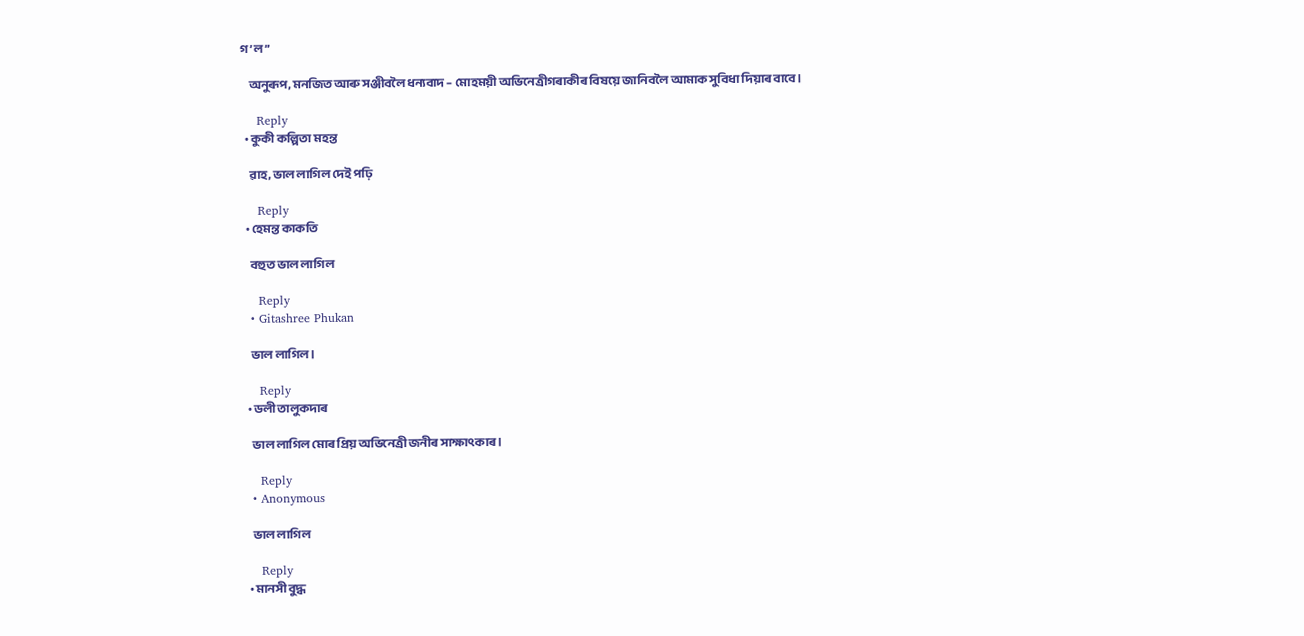গ’ল”

    অনুৰূপ, মনজিত আৰু সঞ্জীবলৈ ধন্যবাদ – মোহময়ী অভিনেত্ৰীগৰাকীৰ বিষয়ে জানিবলৈ আমাক সুবিধা দিয়াৰ বাবে।

    Reply
  • কুকী কল্পিতা মহন্ত

    ৱাহ, ভাল লাগিল দেই পঢ়ি

    Reply
  • হেমন্ত কাকতি

    বহুত ভাল লাগিল

    Reply
  • Gitashree Phukan

    ভাল লাগিল।

    Reply
  • ডলী তালুকদাৰ

    ভাল লাগিল মোৰ প্ৰিয় অভিনেত্ৰী জনীৰ সাক্ষাৎকাৰ।

    Reply
  • Anonymous

    ভাল লাগিল

    Reply
  • মানসী বুদ্ধ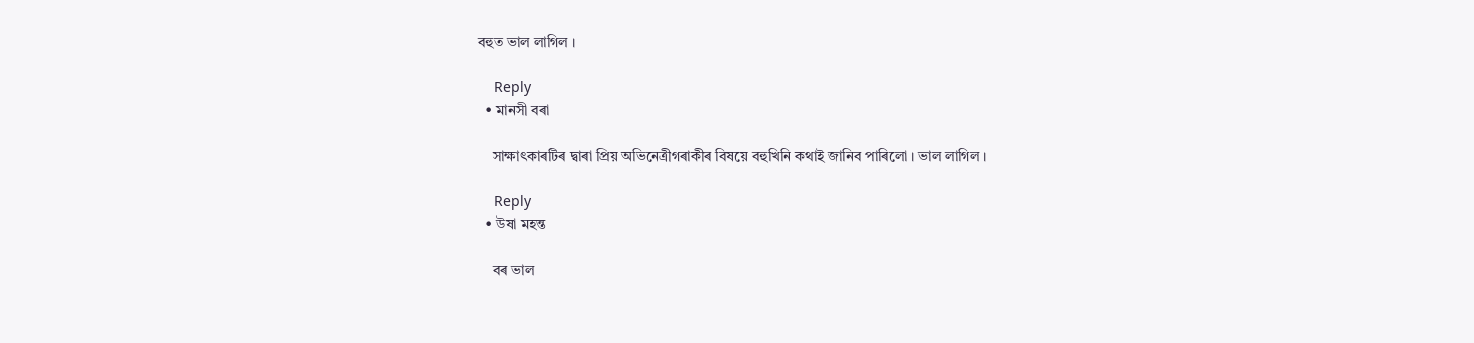বহুত ভাল লাগিল ।

    Reply
  • মানসী বৰা

    সাক্ষাৎকাৰটিৰ দ্বাৰা প্রিয় অভিনেত্রীগৰাকীৰ বিষয়ে বহুখিনি কথাই জানিব পাৰিলো । ভাল লাগিল ।

    Reply
  • উষা মহন্ত

    বৰ ভাল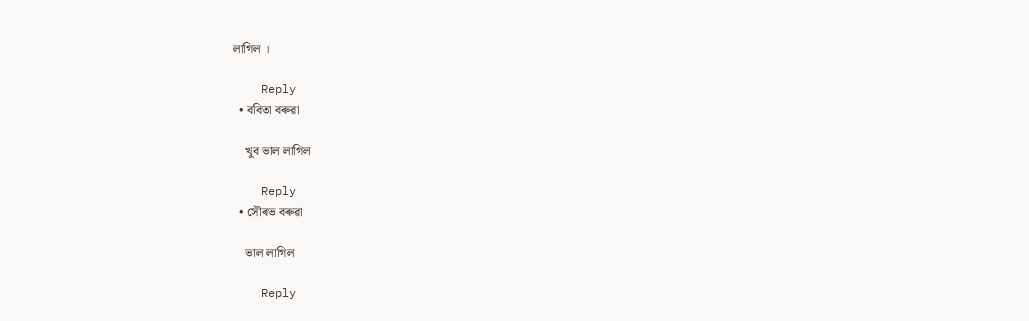লাগিল ।

    Reply
  • ববিতা বৰুৱা

    খুব ভাল লাগিল

    Reply
  • সৌৰভ বৰুৱা

    ভাল লাগিল

    Reply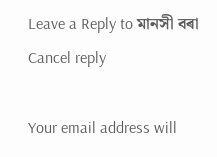Leave a Reply to মানসী বৰা Cancel reply

Your email address will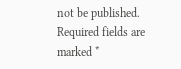not be published. Required fields are marked *